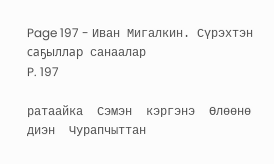Page 197 - Иван Мигалкин. Сүрэхтэн саҕыллар санаалар
P. 197

ратаайка  Сэмэн  кэргэнэ  Өлөөнө  диэн  Чурапчыттан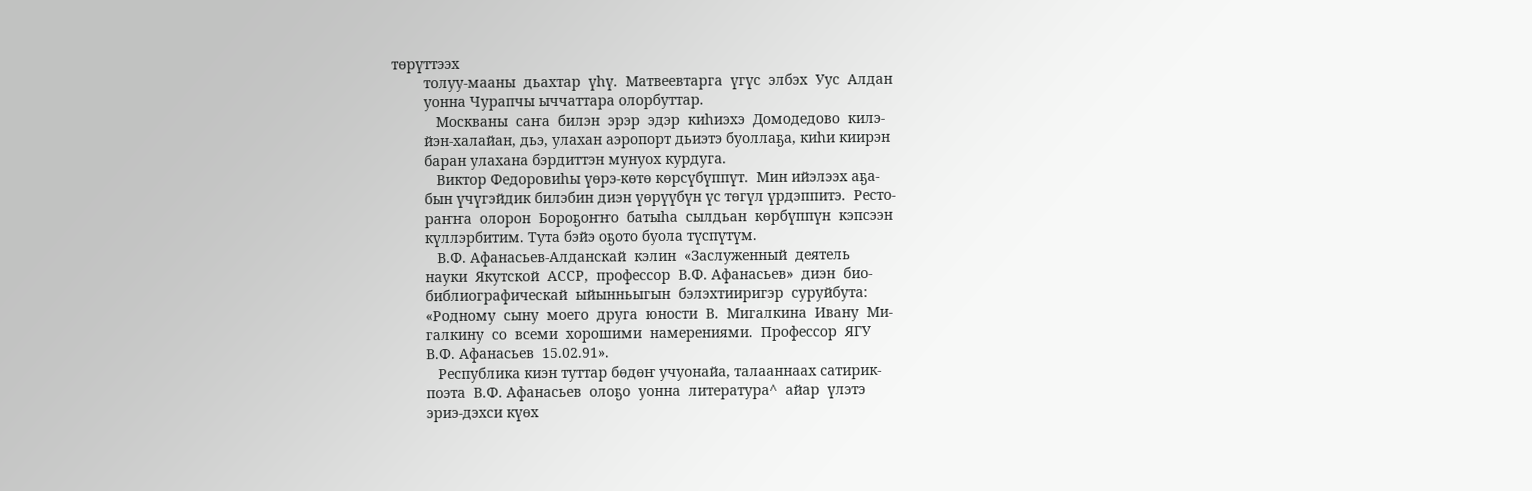төрүттээх
        толуу-мааны  дьахтар  үһү.  Матвеевтарга  үгүс  элбэх  Уус  Алдан
        уонна Чурапчы ыччаттара олорбуттар.
           Москваны  саҥа  билэн  эрэр  эдэр  киһиэхэ  Домодедово  килэ-
        йэн-халайан, дьэ, улахан аэропорт дьиэтэ буоллаҕа, киһи киирэн
        баран улахана бэрдиттэн мунуох курдуга.
           Виктор Федоровиһы үөрэ-көтө көрсүбүппүт.  Мин ийэлээх аҕа-
        бын үчүгэйдик билэбин диэн үөрүүбүн үс төгүл үрдэппитэ.  Ресто-
        раҥҥа  олорон  Бороҕоҥҥо  батыһа  сылдьан  көрбүппүн  кэпсээн
        күллэрбитим. Тута бэйэ оҕото буола түспүтүм.
           В.Ф. Афанасьев-Алданскай  кэлин  «Заслуженный  деятель
        науки  Якутской  АССР,  профессор  В.Ф. Афанасьев»  диэн  био-
        библиографическай  ыйынньыгын  бэлэхтииригэр  суруйбута:
        «Родному  сыну  моего  друга  юности  В.  Мигалкина  Ивану  Ми-
        галкину  со  всеми  хорошими  намерениями.  Профессор  ЯГУ
        В.Ф. Афанасьев  15.02.91».
           Республика киэн туттар бөдөҥ учуонайа, талааннаах сатирик-
        поэта  В.Ф. Афанасьев  олоҕо  уонна  литература^  айар  үлэтэ
        эриэ-дэхси күөх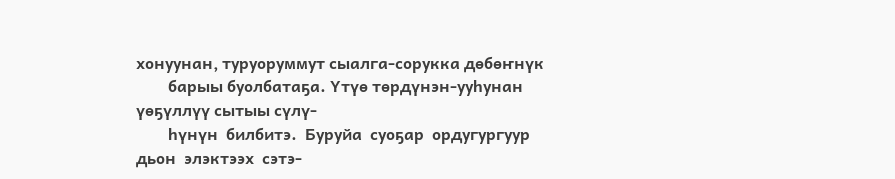хонуунан, туруоруммут сыалга-сорукка дөбөҥнүк
        барыы буолбатаҕа. Үтүө төрдүнэн-ууһунан үөҕүллүү сытыы сүлү-
        һүнүн  билбитэ.  Буруйа  суоҕар  ордугургуур  дьон  элэктээх  сэтэ-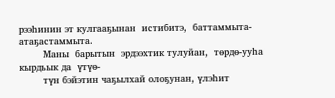рээһинин эт кулгааҕынан  истибитэ,  баттаммыта-атаҕастаммыта.
        Маны  барытын  эрдээхтик тулуйан,  төрдө-ууһа  кырдьык да  үтүө-
        түн бэйэтин чаҕылхай олоҕунан, үлэһит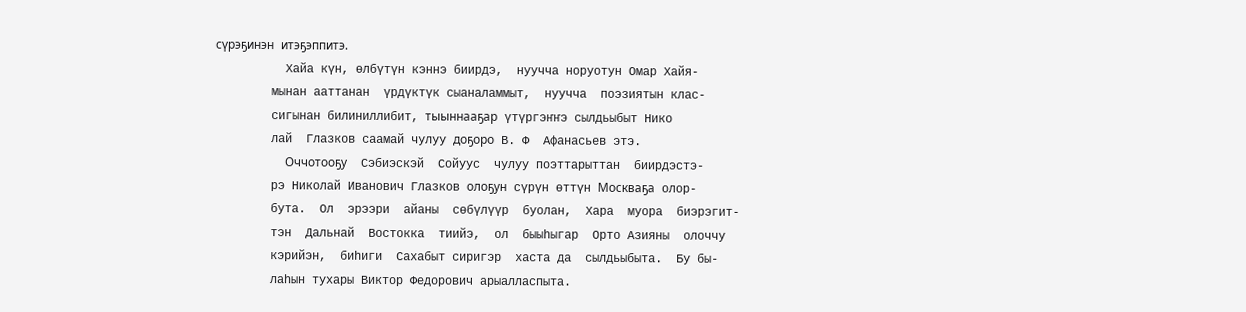сүрэҕинэн итэҕэппитэ.
          Хайа күн, өлбүтүн кэннэ биирдэ,  нуучча норуотун Омар Хайя-
        мынан ааттанан  үрдүктүк сыаналаммыт,  нуучча  поэзиятын клас-
        сигынан билиниллибит, тыыннааҕар үтүргэҥҥэ сылдьыбыт Нико
        лай  Глазков саамай чулуу доҕоро В. Ф  Афанасьев этэ.
          Оччотооҕу  Сэбиэскэй  Сойуус  чулуу поэттарыттан  биирдэстэ-
        рэ Николай Иванович Глазков олоҕун сүрүн өттүн Москваҕа олор-
        бута.  Ол  эрээри  айаны  сөбүлүүр  буолан,  Хара  муора  биэрэгит-
        тэн  Дальнай  Востокка  тиийэ,  ол  быыһыгар  Орто Азияны  олоччу
        кэрийэн,  биһиги  Сахабыт сиригэр  хаста да  сылдьыбыта.  Бу бы-
        лаһын тухары Виктор Федорович арыалласпыта.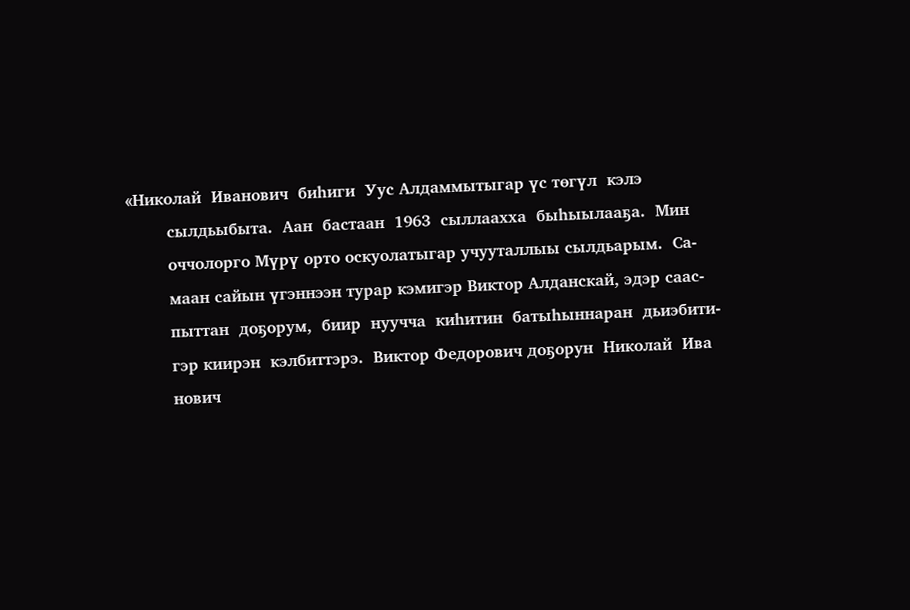«Николай  Иванович  биһиги  Уус Алдаммытыгар үс төгүл  кэлэ
        сылдьыбыта.  Аан  бастаан  1963  сыллаахха  быһыылааҕа.  Мин
        оччолорго Мүрү орто оскуолатыгар учууталлыы сылдьарым.  Са-
        маан сайын үгэннээн турар кэмигэр Виктор Алданскай, эдэр саас-
        пыттан  доҕорум,  биир  нуучча  киһитин  батыһыннаран  дьиэбити-
        гэр киирэн  кэлбиттэрэ.  Виктор Федорович доҕорун  Николай  Ива
        нович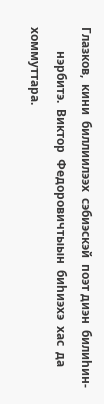Глазков,  кини  биллиилээх  сэбиэскэй  поэт диэн  билиһин-
        нэрбитэ.  Виктор  Федоровичтыын  биһиэхэ  хас  да  хоммуттара.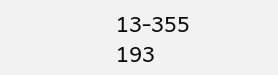13-355                                                 193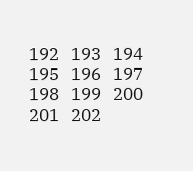192   193   194   195   196   197   198   199   200   201   202